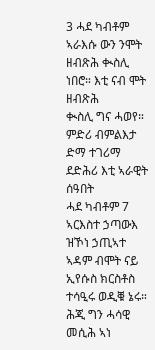3 ሓደ ካብቶም ኣራእሱ ውን ንሞት ዘብጽሕ ቊስሊ ነበሮ። እቲ ናብ ሞት ዘብጽሕ
ቊስሊ ግና ሓወየ። ምድሪ ብምልእታ ድማ ተገሪማ ደድሕሪ እቲ ኣራዊት ሰዓበት
ሓደ ካብቶም 7 ኣርእስተ ኃጣውእ ዝኾነ ኃጢኣተ ኣዳም ብሞት ናይ ኢየሱስ ክርስቶስ ተሳዒሩ ወዲቑ ኔሩ። ሕጂ ግን ሓሳዊ መሲሕ ኣነ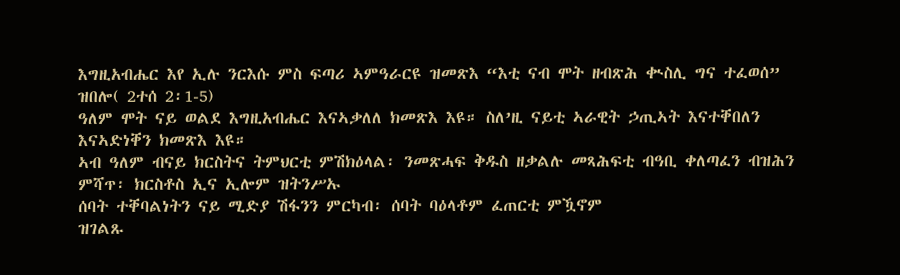እግዚአብሔር እየ ኢሉ ንርእሱ ምስ ፍጣሪ ኣምዓራርዩ ዝመጽእ “እቲ ናብ ሞት ዘብጽሕ ቊስሊ ግና ተፈወሰ” ዝበሎ( 2ተሰ 2፡1-5)
ዓለም ሞት ናይ ወልደ እግዚአብሔር እናኣቃለለ ክመጽእ እዩ። ስለ’ዚ ናይቲ ኣራዊት ኃጢኣት እናተቐበለን እናኣድነቐን ክመጽእ እዩ።
ኣብ ዓለም ብናይ ክርስትና ትምህርቲ ምሽክዕላል፡ ንመጽሓፍ ቅዱስ ዘቃልሉ መጻሕፍቲ ብዓቢ ቀለጣፈን ብዝሕን ምሻጥ፡ ክርስቶስ ኢና ኢሎም ዝትንሥኡ
ሰባት ተቐባልነትን ናይ ሚድያ ሽፋንን ምርካብ፡ ሰባት ባዕላቶም ፈጠርቲ ምዃኖም
ዝገልጹ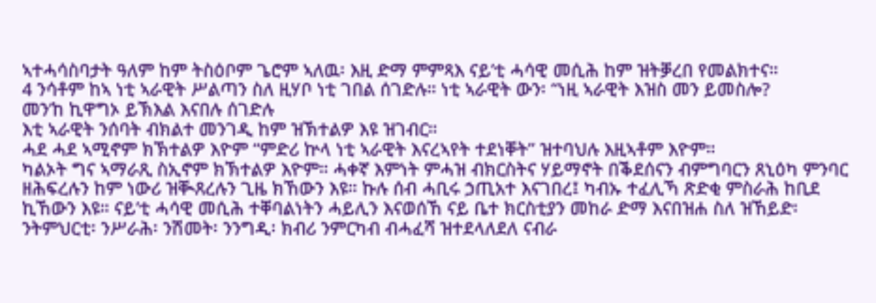ኣተሓሳስባታት ዓለም ከም ትስዕቦም ጌሮም ኣለዉ፡ እዚ ድማ ምምጻእ ናይ’ቲ ሓሳዊ መሲሕ ከም ዝትቓረበ የመልክተና።
4 ንሳቶም ከኣ ነቲ ኣራዊት ሥልጣን ስለ ዚሃቦ ነቲ ገበል ሰገድሉ። ነቲ ኣራዊት ውን፡ “ነዚ ኣራዊት እዝስ መን ይመስሎ?
መን’ከ ኪዋግኦ ይኽእል እናበሉ ሰገድሉ
እቲ ኣራዊት ንሰባት ብክልተ መንገዲ ከም ዝኽተልዎ እዩ ዝገብር።
ሓደ ሓደ ኣሚኖም ክኽተልዎ እዮም “ምድሪ ኵላ ነቲ ኣራዊት እናረኣየት ተደነቐት” ዝተባህሉ እዚኣቶም እዮም።
ካልኦት ግና ኣማራጺ ስኢኖም ክኽተልዎ እዮም። ሓቀኛ እምነት ምሓዝ ብክርስትና ሃይማኖት በቕደሰናን ብምግባርን ጸኒዕካ ምንባር ዘሕፍረሉን ከም ነውሪ ዝቚጸረሉን ጊዜ ክኸውን እዩ። ኩሉ ሰብ ሓቢሩ ኃጢአተ እናገበረ፤ ካብኡ ተፈሊኻ ጽድቂ ምስራሕ ከቢደ ኪኸውን እዩ። ናይ’ቲ ሓሳዊ መሲሕ ተቐባልነትን ሓይሊን እናወሰኸ ናይ ቤተ ክርስቲያን መከራ ድማ እናበዝሐ ስለ ዝኸይድ፡ ንትምህርቲ፡ ንሥራሕ፡ ንሽመት፡ ንንግዲ፡ ክብሪ ንምርካብ ብሓፈሻ ዝተደላለደለ ናብራ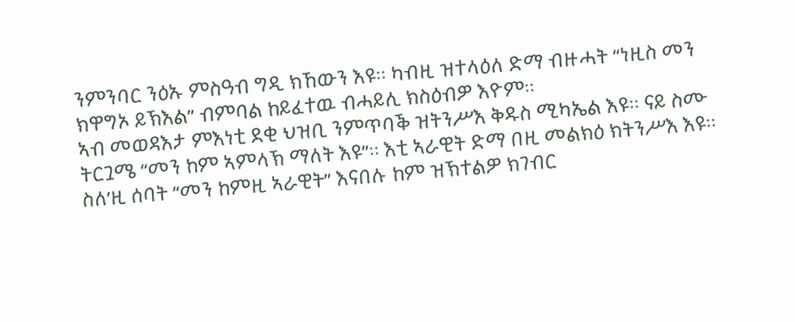ንምንባር ንዕኡ ምስዓብ ግዲ ክኸውን እዩ። ካብዚ ዝተላዕለ ድማ ብዙሓት “ነዚስ መን ክዋግኦ ይኽእል” ብምባል ከይፈተዉ ብሓይሊ ክስዕብዎ እዮም።
ኣብ መወዳእታ ምእነቲ ደቂ ህዝቢ ንምጥባቕ ዝትንሥእ ቅዱስ ሚካኤል እዩ። ናይ ስሙ ትርጓሜ “መን ከም ኣምላኽ ማለት እዩ”። እቲ ኣራዊት ድማ በዚ መልክዕ ክትንሥእ እዩ። ስለ’ዚ ሰባት “መን ከምዚ ኣራዊት” እናበሉ ከም ዝኽተልዎ ክገብር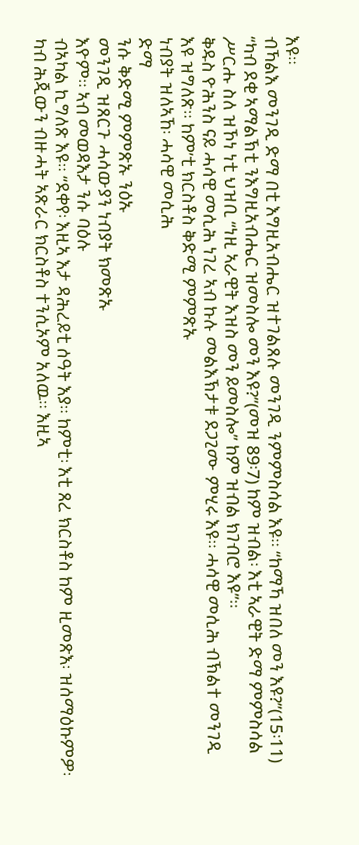እዩ።
ብኻልእ መንገዲ ድማ በቲ እግዚአብሔር ዝተገልጸሉ መንገዲ ንምምስሳል እዩ። “ከማኻ ዝበለ መን እዩ?”(15፡11) “ካብ ደቂ ኣማልኽቲ ንእግዚአብሔር ዝመስሎ መን እዩ?”(መዝ 89፡7) ከም ዝብል፡ እቲ ኣራዊት ድማ ምምስሳል ሥርሑ ስለ ዝኾነ ነቲ ህዝቢ “ነዚ ኣራዊት እዝስ መን ይመስሎ” ከም ዝብል ክገብሮ እዩ”።
ቅዱስ ዮሕንስ ናይ ሓሳዊ መሲሕ ነገረ ኣብ ኩሉ መልእኽታቱ ደጋጊሙ ምሂሩ እዩ። ሓሳዊ መሲሕ ብኽልተ መንገዲ
እዩ ዝግለጽ። ከም’ቲ ክርስቶስ ቅድሚ ምምጽኡ
ነብያት ዝለኣኸ፡ ሓሳዊ መሲሕ
ድማ
ንሱ ቅድሚ ምምጽኡ ንዕኡ
መንገዲ ዝጸርጉ ሓሳውያን ነብያት ክመጽኡ
እዮም። ኣብ መወዳእታ ንሱ ባዕሉ
ብኣካል ኪግለጽ እዩ። “ደቀየ፡ እዚኣ እታ ዳሕረይቲ ሰዓት እያ። ከምቲ፡ እቲ ጸረ ክርስቶስ ከም ዚመጽእ፡ ዝሰማዕኩምዎ፡ ካብ ሕጂውን ብዙሓት ኣጽራር ክርስቶስ ተንሲኦም አለዉ። እዚኣ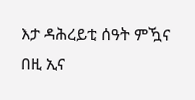እታ ዳሕረይቲ ሰዓት ምዃና በዚ ኢና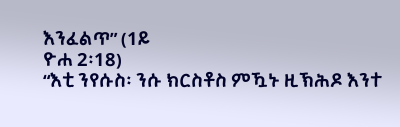እንፈልጥ” (1ይ
ዮሐ 2፡18)
“እቲ ንየሱስ፡ ንሱ ክርስቶስ ምዃኑ ዚኽሕዶ እንተ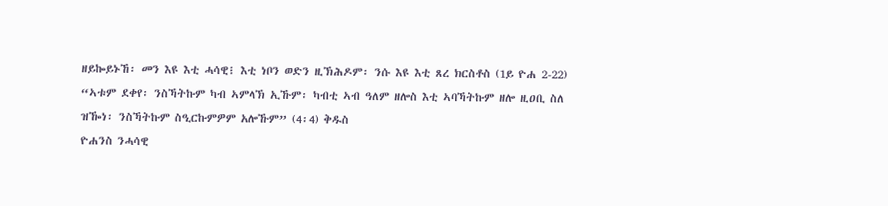ዘይኰይኑኸ፡ መን እዩ እቲ ሓሳዊ፧ እቲ ነቦን ወድን ዚኽሕዶም፡ ንሱ እዩ እቲ ጸረ ክርስቶስ (1ይ ዮሐ 2-22)
“ኣቱም ደቀየ፡ ንስኻትኩም ካብ ኣምላኽ ኢኹም፡ ካብቲ ኣብ ዓለም ዘሎስ እቲ ኣባኻትኩም ዘሎ ዚዐቢ ስለ ዝዀነ፡ ንስኻትኩም ስዒርኩምዎም አሎኹም” (4፡4) ቅዱስ
ዮሐንስ ንሓሳዊ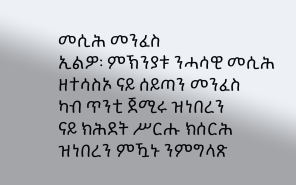መሲሕ መንፈስ
ኢልዎ፡ ምኽንያቱ ንሓሳዊ መሲሕ
ዘተሳስኦ ናይ ሰይጣን መንፈስ
ካብ ጥንቲ ጀሚሩ ዝነበረን
ናይ ክሕደት ሥርሑ ክሰርሕ
ዝነበረን ምዃኑ ንምግላጽ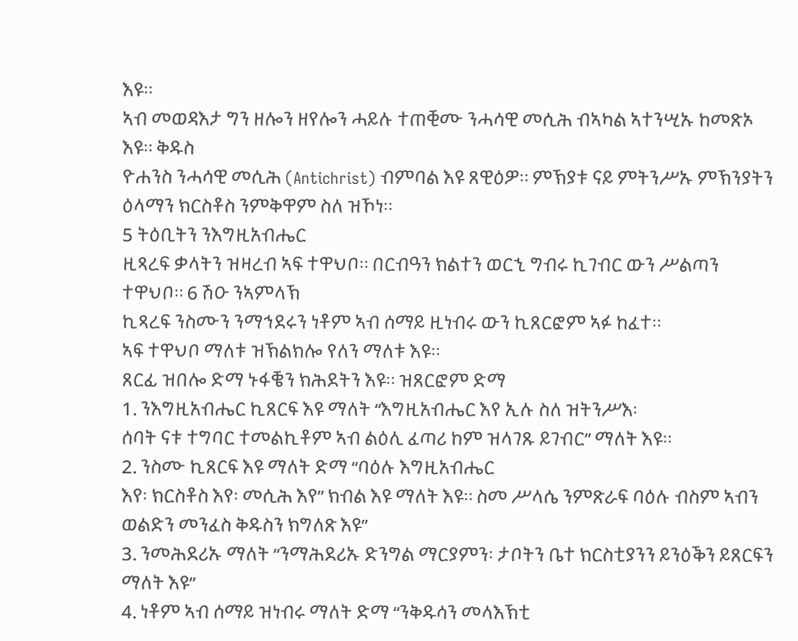እዩ።
ኣብ መወዳእታ ግን ዘሎን ዘየሎን ሓይሉ ተጠቒሙ ንሓሳዊ መሲሕ ብኣካል ኣተንሢኡ ከመጽኦ እዩ። ቅዱስ
ዮሐንስ ንሓሳዊ መሲሕ (Antichrist) ብምባል እዩ ጸዊዕዎ። ምኽያቱ ናይ ምትንሥኡ ምኽንያትን ዕላማን ክርስቶስ ንምቅዋም ስለ ዝኾነ።
5 ትዕቢትን ንእግዚአብሔር
ዚጻረፍ ቃላትን ዝዛረብ ኣፍ ተዋህቦ። በርብዓን ክልተን ወርኂ ግብሩ ኪገብር ውን ሥልጣን ተዋህቦ። 6 ሽዑ ንኣምላኽ
ኪጻረፍ ንስሙን ንማኅደሩን ነቶም ኣብ ሰማይ ዚነብሩ ውን ኪጸርፎም ኣፉ ከፈተ።
ኣፍ ተዋህቦ ማለቱ ዝኽልክሎ የለን ማለቱ እዩ።
ጸርፊ ዝበሎ ድማ ኑፋቔን ክሕደትን እዩ። ዝጸርፎም ድማ
1. ንእግዚአብሔር ኪጸርፍ እዩ ማለት “እግዚአብሔር እየ ኢሉ ስለ ዝትንሥእ፡
ሰባት ናቱ ተግባር ተመልኪቶም ኣብ ልዕሊ ፈጣሪ ከም ዝላገጹ ይገብር” ማለት እዩ።
2. ንስሙ ኪጸርፍ እዩ ማለት ድማ “ባዕሉ እግዚአብሔር
እየ፡ ክርስቶስ እየ፡ መሲሕ እየ” ክብል እዩ ማለት እዩ። ስመ ሥላሴ ንምጽራፍ ባዕሉ ብስም ኣብን ወልድን መንፈስ ቅዱስን ክግለጽ እዩ”
3. ንመሕደሪኡ ማለት “ንማሕደሪኡ ድንግል ማርያምን፡ ታቦትን ቤተ ክርስቲያንን ይንዕቕን ይጸርፍን ማለት እዩ”
4. ነቶም ኣብ ሰማይ ዝነብሩ ማለት ድማ “ንቅዱሳን መላእኽቲ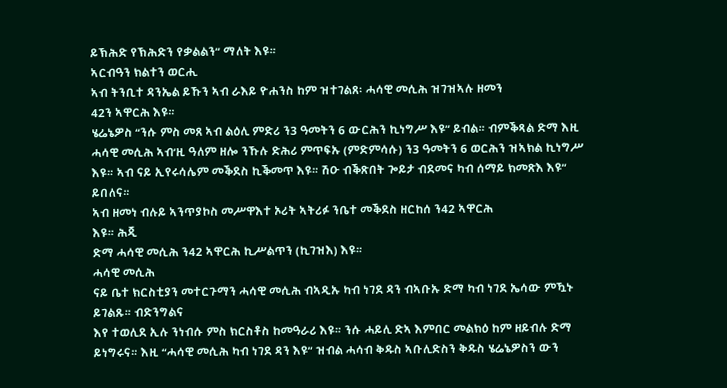ይኽሕድ የኽሕድን የቃልልን” ማለት እዩ።
ኣርብዓን ክልተን ወርሒ
ኣብ ትንቢተ ዳንኤል ይኹን ኣብ ራእይ ዮሐንስ ከም ዝተገልጸ፡ ሓሳዊ መሲሕ ዝገዝኣሉ ዘመን
42ን ኣዋርሕ እዩ።
ሄሬኔዎስ “ንሱ ምስ መጸ ኣብ ልዕሊ ምድሪ ን3 ዓመትን 6 ውርሕን ኪነግሥ እዩ” ይብል። ብምቕጻል ድማ እዚ
ሓሳዊ መሲሕ ኣብ’ዚ ዓለም ዘሎ ንኹሉ ድሕሪ ምጥፍኡ (ምድምሳሱ) ን3 ዓመትን 6 ወርሕን ዝኣክል ኪነግሥ እዩ። ኣብ ናይ ኢየሩሳሌም መቕደስ ኪቕመጥ እዩ። ሽዑ ብቕጽበት ጐይታ ብደመና ካብ ሰማይ ክመጽእ እዩ” ይበለና።
ኣብ ዘመነ ብሉይ ኣንጥያኮስ መሥዋእተ ኦሪት ኣትሪፉ ንቤተ መቕደስ ዘርከሰ ን42 ኣዋርሕ
እዩ። ሕጂ
ድማ ሓሳዊ መሲሕ ን42 ኣዋርሕ ኪሥልጥን (ኪገዝእ) እዩ።
ሓሳዊ መሲሕ
ናይ ቤተ ክርስቲያን መተርጉማን ሓሳዊ መሲሕ ብኣዲኡ ካብ ነገደ ዳን ብኣቡኡ ድማ ካብ ነገደ ኤሳው ምዃኑ ይገልጹ። ብድንግልና
እየ ተወሊደ ኢሉ ንነብሱ ምስ ክርስቶስ ከመዓራሪ እዩ። ንሱ ሓይሊ ድኣ እምበር መልክዕ ከም ዘይብሉ ድማ ይነግሩና። እዚ “ሓሳዊ መሲሕ ካብ ነገደ ዳን እዩ” ዝብል ሓሳብ ቅዱስ ኣቡሊድስን ቅዱስ ሄሬኔዎስን ውን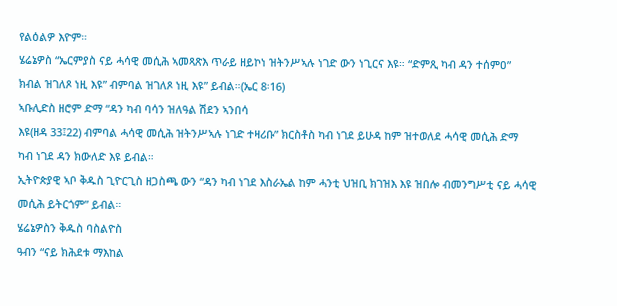የልዕልዎ እዮም።
ሄሬኔዎስ “ኤርምያስ ናይ ሓሳዊ መሲሕ ኣመጻጽእ ጥራይ ዘይኮነ ዝትንሥኣሉ ነገድ ውን ነጊርና እዩ። “ድምጺ ካብ ዳን ተሰምዐ”
ክብል ዝገለጾ ነዚ እዩ” ብምባል ዝገለጾ ነዚ እዩ” ይብል።(ኤር 8፡16)
ኣቡሊድስ ዘሮም ድማ “ዳን ካብ ባሳን ዝለዓል ሽደን ኣንበሳ
እዩ(ዘዳ 33፤22) ብምባል ሓሳዊ መሲሕ ዝትንሥኣሉ ነገድ ተዛሪቡ” ክርስቶስ ካብ ነገደ ይሁዳ ከም ዝተወለደ ሓሳዊ መሲሕ ድማ
ካብ ነገደ ዳን ክውለድ እዩ ይብል።
ኢትዮጵያዊ ኣቦ ቅዱስ ጊዮርጊስ ዘጋስጫ ውን “ዳን ካብ ነገደ እስራኤል ከም ሓንቲ ህዝቢ ክገዝእ እዩ ዝበሎ ብመንግሥቲ ናይ ሓሳዊ መሲሕ ይትርጎም” ይብል።
ሄሬኔዎስን ቅዱስ ባስልዮስ
ዓብን “ናይ ክሕደቱ ማእከል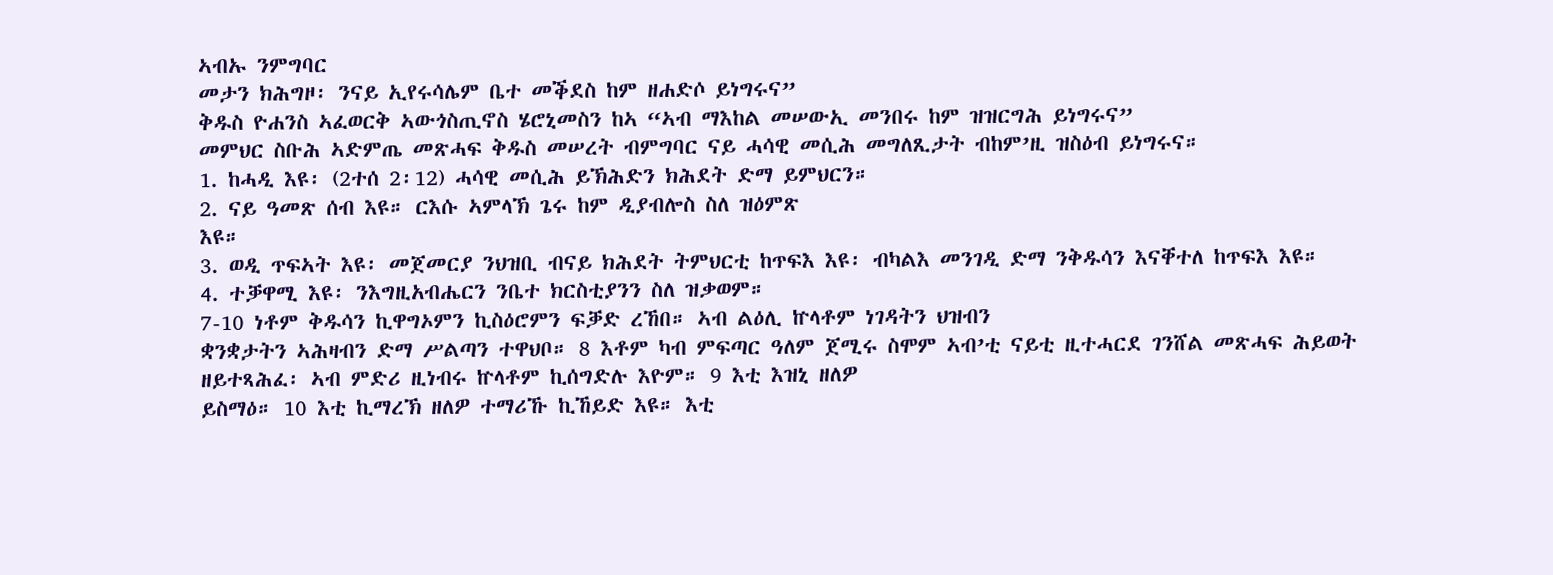ኣብኡ ንምግባር
መታን ክሕግዞ፡ ንናይ ኢየሩሳሌም ቤተ መቕደስ ከም ዘሐድሶ ይነግሩና”
ቅዱስ ዮሐንስ ኣፈወርቅ ኣውጎስጢኖስ ሄሮኒመስን ከኣ “ኣብ ማእከል መሠውኢ መንበሩ ከም ዝዝርግሕ ይነግሩና”
መምህር ስቡሕ ኣድምጤ መጽሓፍ ቅዱስ መሠረት ብምግባር ናይ ሓሳዊ መሲሕ መግለጺታት ብከም’ዚ ዝስዕብ ይነግሩና።
1. ከሓዲ እዩ፡ (2ተሰ 2፡12) ሓሳዊ መሲሕ ይኽሕድን ክሕደት ድማ ይምህርን።
2. ናይ ዓመጽ ሰብ እዩ። ርእሱ ኣምላኽ ጌሩ ከም ዲያብሎስ ስለ ዝዕምጽ
እዩ።
3. ወዲ ጥፍኣት እዩ፡ መጀመርያ ንህዝቢ ብናይ ክሕደት ትምህርቲ ከጥፍእ እዩ፡ ብካልእ መንገዲ ድማ ንቅዱሳን እናቐተለ ከጥፍእ እዩ።
4. ተቓዋሚ እዩ፡ ንእግዚአብሔርን ንቤተ ክርስቲያንን ስለ ዝቃወም።
7-10 ነቶም ቅዱሳን ኪዋግኦምን ኪስዕሮምን ፍቓድ ረኸበ። ኣብ ልዕሊ ኵላቶም ነገዳትን ህዝብን
ቋንቋታትን ኣሕዛብን ድማ ሥልጣን ተዋህቦ። 8 እቶም ካብ ምፍጣር ዓለም ጀሚሩ ስሞም ኣብ’ቲ ናይቲ ዚተሓርደ ገንሸል መጽሓፍ ሕይወት
ዘይተጻሕፈ፡ ኣብ ምድሪ ዚነብሩ ኵላቶም ኪሰግድሉ እዮም። 9 እቲ እዝኒ ዘለዎ
ይስማዕ። 10 እቲ ኪማረኽ ዘለዎ ተማሪኹ ኪኸይድ እዩ። እቲ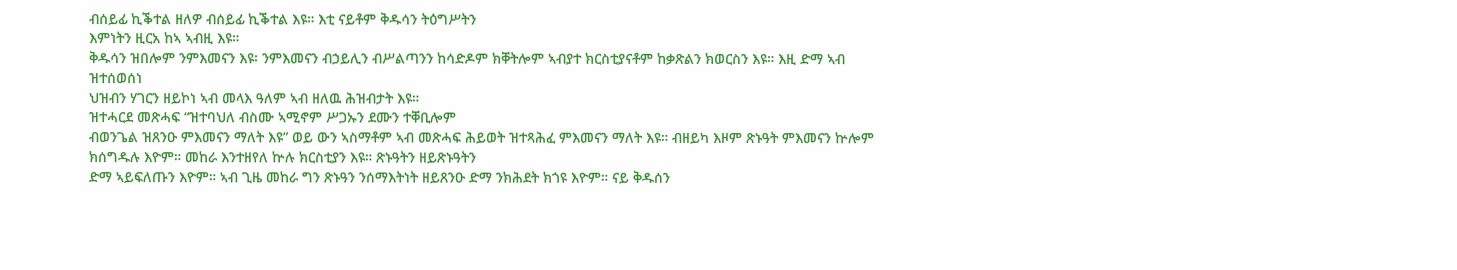ብሰይፊ ኪቕተል ዘለዎ ብሰይፊ ኪቕተል እዩ። እቲ ናይቶም ቅዱሳን ትዕግሥትን
እምነትን ዚርአ ከኣ ኣብዚ እዩ።
ቅዱሳን ዝበሎም ንምእመናን እዩ፡ ንምእመናን ብኃይሊን ብሥልጣንን ከሳድዶም ክቐትሎም ኣብያተ ክርስቲያናቶም ከቃጽልን ክወርስን እዩ። እዚ ድማ ኣብ ዝተሰወሰነ
ህዝብን ሃገርን ዘይኮነ ኣብ መላእ ዓለም ኣብ ዘለዉ ሕዝብታት እዩ።
ዝተሓርደ መጽሓፍ “ዝተባህለ ብስሙ ኣሚኖም ሥጋኡን ደሙን ተቐቢሎም
ብወንጌል ዝጸንዑ ምእመናን ማለት እዩ” ወይ ውን ኣስማቶም ኣብ መጽሓፍ ሕይወት ዝተጻሕፈ ምእመናን ማለት እዩ። ብዘይካ እዞም ጽኑዓት ምእመናን ኵሎም ክሰግዱሉ እዮም። መከራ እንተዘየለ ኵሉ ክርስቲያን እዩ። ጽኑዓትን ዘይጽኑዓትን
ድማ ኣይፍለጡን እዮም። ኣብ ጊዜ መከራ ግን ጽኑዓን ንሰማእትነት ዘይጸንዑ ድማ ንክሕደት ክጎዩ እዮም። ናይ ቅዱሰን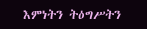እምነትን ትዕግሥትን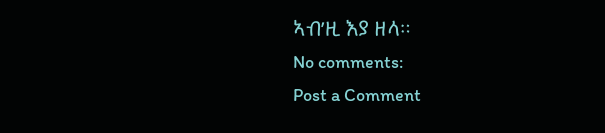ኣብ’ዚ እያ ዘላ።
No comments:
Post a Comment